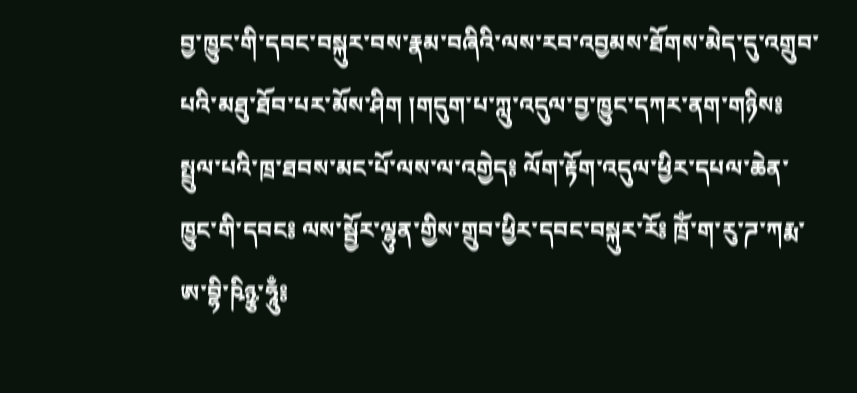བྱ་ཁྱུང་གི་དབང་བསྐུར་བས་རྣམ་བཞིའི་ལས་རབ་འབྱམས་ཐོགས་མེད་དུ་འགྲུབ་པའི་མཐུ་ཐོབ་པར་མོས་ཤིག །གདུག་པ་ཀླུ་འདུལ་བྱ་ཁྱུང་དཀར་ནག་གཉིས༔ སྤྲུལ་པའི་ཁྲ་ཐབས་མང་པོ་ལས་ལ་འགྱེད༔ ལོག་རྟོག་འདུལ་ཕྱིར་དཔལ་ཆེན་ཁྱུང་གི་དབང༔ ལས་སྦྱོར་ལྷུན་གྱིས་གྲུབ་ཕྱིར་དབང་བསྐུར་རོ༔ ཁྲོཾ་ག་རུ་ཌ་ཀརྨ་ཨ་བྷི་ཥིཉྩ་ཧཱུྃ༔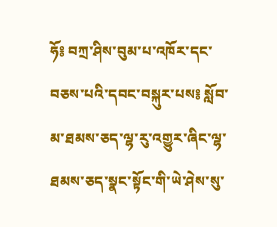ཧོ༔ བཀྲ་ཤིས་བུམ་པ་འཁོར་དང་བཅས་པའི་དབང་བསྐུར་པས༔ སློབ་མ་ཐམས་ཅད་ལྷ་རུ་འགྱུར་ཞིང་ལྷ་ཐམས་ཅད་སྣང་སྟོང་གི་ཡེ་ཤེས་སུ་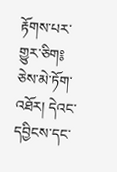རྟོགས་པར་གྱུར་ཅིག༔ ཅེས་མེ་ཏོག་འཐོར། དེའང་དབྱིངས་དང་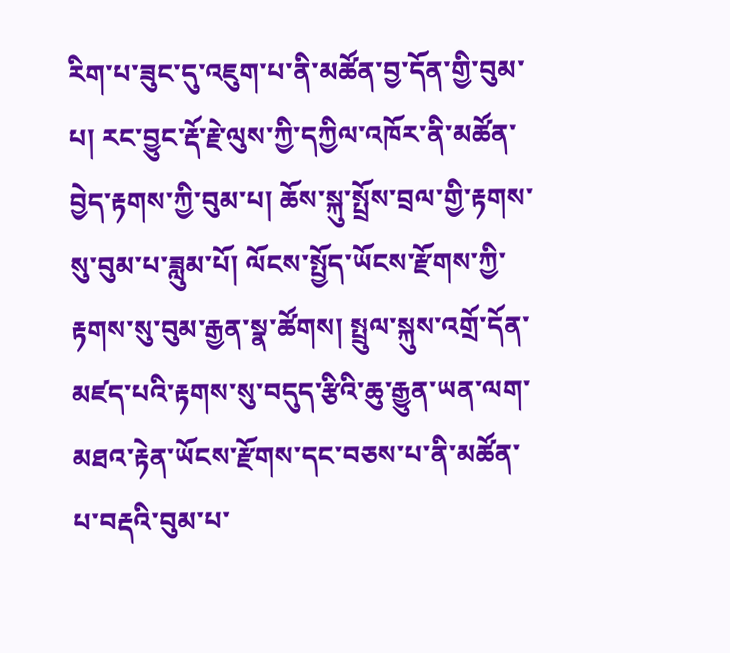རིག་པ་ཟུང་དུ་འཇུག་པ་ནི་མཚོན་བྱ་དོན་གྱི་བུམ་པ། རང་བྱུང་རྡོ་རྗེ་ལུས་ཀྱི་དཀྱིལ་འཁོར་ནི་མཚོན་བྱེད་རྟགས་ཀྱི་བུམ་པ། ཆོས་སྐུ་སྤྲོས་བྲལ་གྱི་རྟགས་སུ་བུམ་པ་ཟླུམ་པོ། ལོངས་སྤྱོད་ཡོངས་རྫོགས་ཀྱི་རྟགས་སུ་བུམ་རྒྱན་སྣ་ཚོགས། སྤྲུལ་སྐུས་འགྲོ་དོན་མཛད་པའི་རྟགས་སུ་བདུད་རྩིའི་ཆུ་རྒྱུན་ཡན་ལག་མཐའ་རྟེན་ཡོངས་རྫོགས་དང་བཅས་པ་ནི་མཚོན་པ་བརྡའི་བུམ་པ་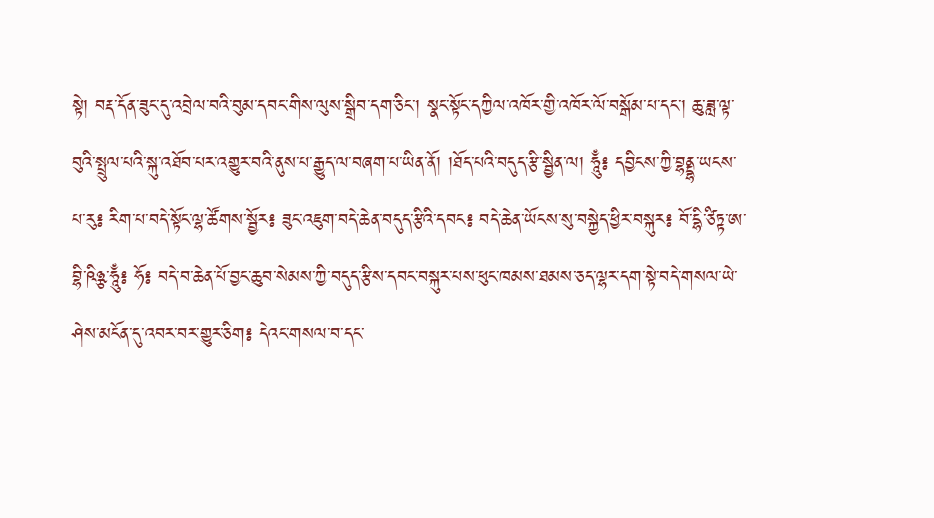སྟེ། བརྡ་དོན་ཟུང་དུ་འབྲེལ་བའི་བུམ་དབང་གིས་ལུས་སྒྲིབ་དག་ཅིང་། སྣང་སྟོང་དཀྱིལ་འཁོར་གྱི་འཁོར་ལོ་བསྒོམ་པ་དང་། ཆུ་ཟླ་ལྟ་བུའི་སྤྲུལ་པའི་སྐུ་འཐོབ་པར་འགྱུར་བའི་ནུས་པ་རྒྱུད་ལ་བཞག་པ་ཡིན་ནོ། །ཐོད་པའི་བདུད་རྩི་སྦྱིན་ལ། ཧཱུྃ༔ དབྱིངས་ཀྱི་བྷནྡྷ་ཡངས་པ་རུ༔ རིག་པ་བདེ་སྟོང་ལྷ་ཚོགས་སྦྱོར༔ ཟུང་འཇུག་བདེ་ཆེན་བདུད་རྩིའི་དབང༔ བདེ་ཆེན་ཡོངས་སུ་བསྐྱེད་ཕྱིར་བསྐུར༔ བོ་དྷི་ཙིཏྟ་ཨ་བྷི་ཥིཉྩ་ཧཱུྃ༔ ཧོ༔ བདེ་བ་ཆེན་པོ་བྱང་ཆུབ་སེམས་ཀྱི་བདུད་རྩིས་དབང་བསྐུར་པས་ཕུང་ཁམས་ཐམས་ཅད་ལྷར་དག་སྟེ་བདེ་གསལ་ཡེ་ཤེས་མངོན་དུ་འབར་བར་གྱུར་ཅིག༔ དེའང་གསལ་བ་དང་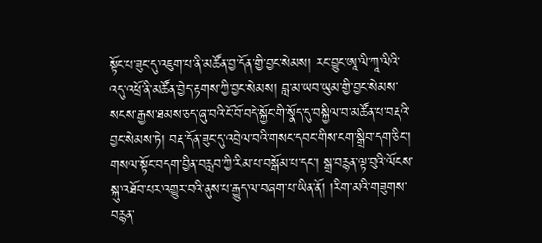སྟོང་པ་ཟུང་དུ་འཇུག་པ་ནི་མཚོན་བྱ་དོན་གྱི་བྱང་སེམས། རང་བྱུང་ཨཱ་ལི་ཀཱ་ལིའི་འདུ་འཕྲོ་ནི་མཚོན་བྱེད་རྟགས་ཀྱི་བྱང་སེམས། བླ་མ་ཡབ་ཡུམ་གྱི་བྱང་སེམས་སངས་རྒྱས་ཐམས་ཅད་ཞུ་བའི་ངོ་བོ་བདེ་སྐྱོང་གི་སྣོད་དུ་བསྐྱིལ་བ་མཚོན་པ་བརྡའི་བྱང་སེམས་ཏེ། བརྡ་དོན་ཟུང་དུ་འབྲེལ་བའི་གསང་དབང་གིས་ངག་སྒྲིབ་དག་ཅིང་། གསལ་སྟོང་བདག་བྱིན་བརླབ་ཀྱི་རིམ་པ་བསྒོམ་པ་དང་། སྒྲ་བརྙན་ལྟ་བུའི་ལོངས་སྐུ་འཐོབ་པར་འགྱུར་བའི་ནུས་པ་རྒྱུད་ལ་བཞག་པ་ཡིན་ནོ། །རིག་མའི་གཟུགས་བརྙན་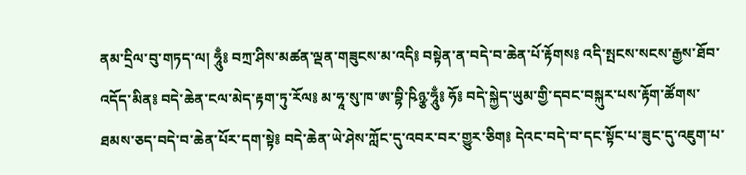ནམ་དྲིལ་བུ་གཏད་ལ། ཧཱུྃ༔ བཀྲ་ཤིས་མཚན་ལྡན་གཟུངས་མ་འདི༔ བསྟེན་ན་བདེ་བ་ཆེན་པོ་རྟོགས༔ འདི་སྤངས་སངས་རྒྱས་ཐོབ་འདོད་མིན༔ བདེ་ཆེན་ངལ་མེད་རྟག་ཏུ་རོལ༔ མ་ཧཱ་སུ་ཁ་ཨ་བྷི་ཥིཉྩ་ཧཱུྃ༔ ཧོ༔ བདེ་སྐྱེད་ཡུམ་གྱི་དབང་བསྐུར་པས་རྟོག་ཚོགས་ཐམས་ཅད་བདེ་བ་ཆེན་པོར་དག་སྟེ༔ བདེ་ཆེན་ཡེ་ཤེས་ཀློང་དུ་འབར་བར་གྱུར་ཅིག༔ དེའང་བདེ་བ་དང་སྟོང་པ་ཟུང་དུ་འཇུག་པ་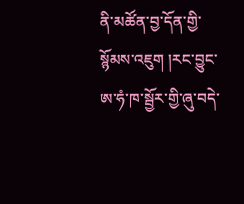ནི་མཚོན་བྱ་དོན་གྱི་སྙོམས་འཇུག །རང་བྱུང་ཨ་ཧཾ་ཁ་སྦྱོར་གྱི་ཞུ་བདེ་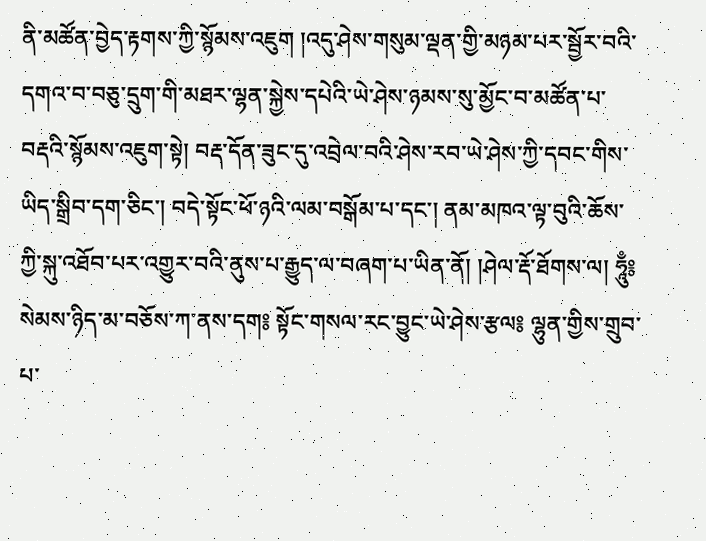ནི་མཚོན་བྱེད་རྟགས་ཀྱི་སྙོམས་འཇུག །འདུ་ཤེས་གསུམ་ལྡན་གྱི་མཉམ་པར་སྦྱོར་བའི་དགའ་བ་བཅུ་དྲུག་གི་མཐར་ལྷན་སྐྱེས་དཔེའི་ཡེ་ཤེས་ཉམས་སུ་མྱོང་བ་མཚོན་པ་བརྡའི་སྙོམས་འཇུག་སྟེ། བརྡ་དོན་ཟུང་དུ་འབྲེལ་བའི་ཤེས་རབ་ཡེ་ཤེས་ཀྱི་དབང་གིས་ཡིད་སྒྲིབ་དག་ཅིང་། བདེ་སྟོང་ཕོ་ཉའི་ལམ་བསྒོམ་པ་དང་། ནམ་མཁའ་ལྟ་བུའི་ཆོས་ཀྱི་སྐུ་འཐོབ་པར་འགྱུར་བའི་ནུས་པ་རྒྱུད་ལ་བཞག་པ་ཡིན་ནོ། །ཤེལ་རྡོ་ཐོགས་ལ། ཧཱུྃ༔ སེམས་ཉིད་མ་བཅོས་ཀ་ནས་དག༔ སྟོང་གསལ་རང་བྱུང་ཡེ་ཤེས་རྩལ༔ ལྷུན་གྱིས་གྲུབ་པ་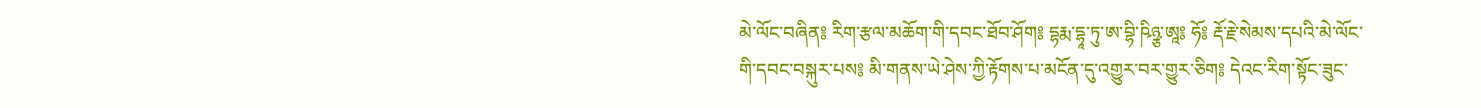མེ་ལོང་བཞིན༔ རིག་རྩལ་མཆོག་གི་དབང་ཐོབ་ཤོག༔ དྷརྨ་དྷཱ་ཏུ་ཨ་བྷི་ཥིཉྩ་ཨཱ༔ ཧོ༔ རྡོ་རྗེ་སེམས་དཔའི་མེ་ལོང་གི་དབང་བསྐུར་པས༔ མི་གནས་ཡེ་ཤེས་ཀྱི་རྟོགས་པ་མངོན་དུ་འགྱུར་བར་གྱུར་ཅིག༔ དེའང་རིག་སྟོང་ཟུང་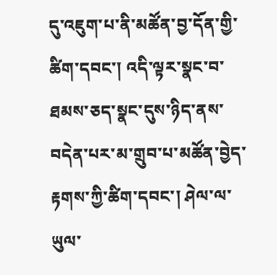དུ་འཇུག་པ་ནི་མཚོན་བྱ་དོན་གྱི་ཚིག་དབང་། འདི་ལྟར་སྣང་བ་ཐམས་ཅད་སྣང་དུས་ཉིད་ནས་བདེན་པར་མ་གྲུབ་པ་མཚོན་བྱེད་རྟགས་ཀྱི་ཚིག་དབང་། ཤེལ་ལ་ཡུལ་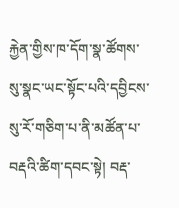རྐྱེན་གྱིས་ཁ་དོག་སྣ་ཚོགས་སུ་སྣང་ཡང་སྟོང་པའི་དབྱིངས་སུ་རོ་གཅིག་པ་ནི་མཚོན་པ་བརྡའི་ཚིག་དབང་སྟེ། བརྡ་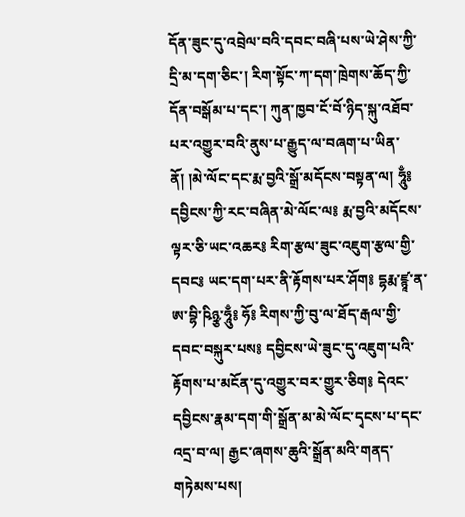དོན་ཟུང་དུ་འབྲེལ་བའི་དབང་བཞི་པས་ཡེ་ཤེས་ཀྱི་དྲི་མ་དག་ཅིང་། རིག་སྟོང་ཀ་དག་ཁྲེགས་ཆོད་ཀྱི་དོན་བསྒོམ་པ་དང་། ཀུན་ཁྱབ་ངོ་བོ་ཉིད་སྐུ་འཐོབ་པར་འགྱུར་བའི་ནུས་པ་རྒྱུད་ལ་བཞག་པ་ཡིན་ནོ། །མེ་ལོང་དང་རྨ་བྱའི་སྒྲོ་མདོངས་བསྟན་ལ། ཧཱུྃ༔ དབྱིངས་ཀྱི་རང་བཞིན་མེ་ལོང་ལ༔ རྨ་བྱའི་མདོངས་ལྟར་ཅི་ཡང་འཆར༔ རིག་རྩལ་ཟུང་འཇུག་རྩལ་གྱི་དབང༔ ཡང་དག་པར་ནི་རྟོགས་པར་ཤོག༔ དྷརྨ་ཛྙཱ་ན་ཨ་བྷི་ཥིཉྩ་ཧཱུྃ༔ ཧོ༔ རིགས་ཀྱི་བུ་ལ་ཐོད་རྒལ་གྱི་དབང་བསྐུར་པས༔ དབྱིངས་ཡེ་ཟུང་དུ་འཇུག་པའི་རྟོགས་པ་མངོན་དུ་འགྱུར་བར་གྱུར་ཅིག༔ དེའང་དབྱིངས་རྣམ་དག་གི་སྒྲོན་མ་མེ་ལོང་དྭངས་པ་དང་འདྲ་བ་ལ། རྒྱང་ཞགས་ཆུའི་སྒྲོན་མའི་གནད་གཏེམས་པས།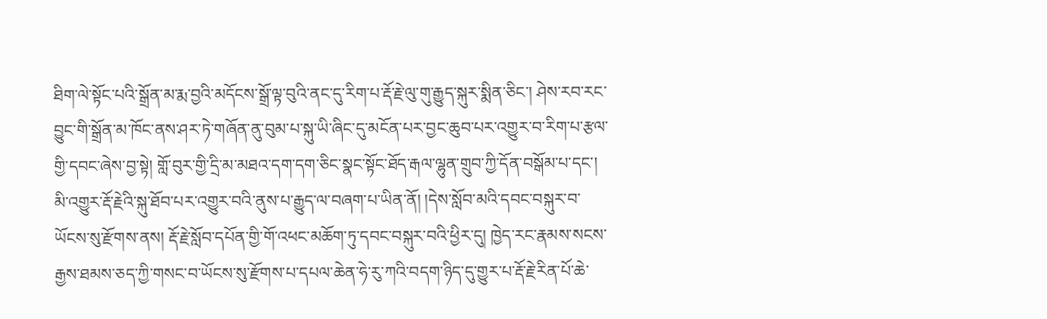ཐིག་ལེ་སྟོང་པའི་སྒྲོན་མ་རྨ་བྱའི་མདོངས་སྒྲོ་ལྟ་བུའི་ནང་དུ་རིག་པ་རྡོ་རྗེ་ལུ་གུ་རྒྱུད་སྐུར་སྨིན་ཅིང་། ཤེས་རབ་རང་བྱུང་གི་སྒྲོན་མ་ཁོང་ནས་ཤར་ཏེ་གཞོན་ནུ་བུམ་པ་སྐུ་ཡི་ཞིང་དུ་མངོན་པར་བྱང་ཆུབ་པར་འགྱུར་བ་རིག་པ་རྩལ་གྱི་དབང་ཞེས་བྱ་སྟེ། གློ་བུར་གྱི་དྲི་མ་མཐའ་དག་དག་ཅིང་སྣང་སྟོང་ཐོད་རྒལ་ལྷུན་གྲུབ་ཀྱི་དོན་བསྒོམ་པ་དང་། མི་འགྱུར་རྡོ་རྗེའི་སྐུ་ཐོབ་པར་འགྱུར་བའི་ནུས་པ་རྒྱུད་ལ་བཞག་པ་ཡིན་ནོ། །དེས་སློབ་མའི་དབང་བསྐུར་བ་ཡོངས་སུ་རྫོགས་ནས། རྡོ་རྗེ་སློབ་དཔོན་གྱི་གོ་འཕང་མཆོག་ཏུ་དབང་བསྐུར་བའི་ཕྱིར་དུ། ཁྱེད་རང་རྣམས་སངས་རྒྱས་ཐམས་ཅད་ཀྱི་གསང་བ་ཡོངས་སུ་རྫོགས་པ་དཔལ་ཆེན་ཧེ་རུ་ཀའི་བདག་ཉིད་དུ་གྱུར་པ་རྡོ་རྗེ་རིན་པོ་ཆེ་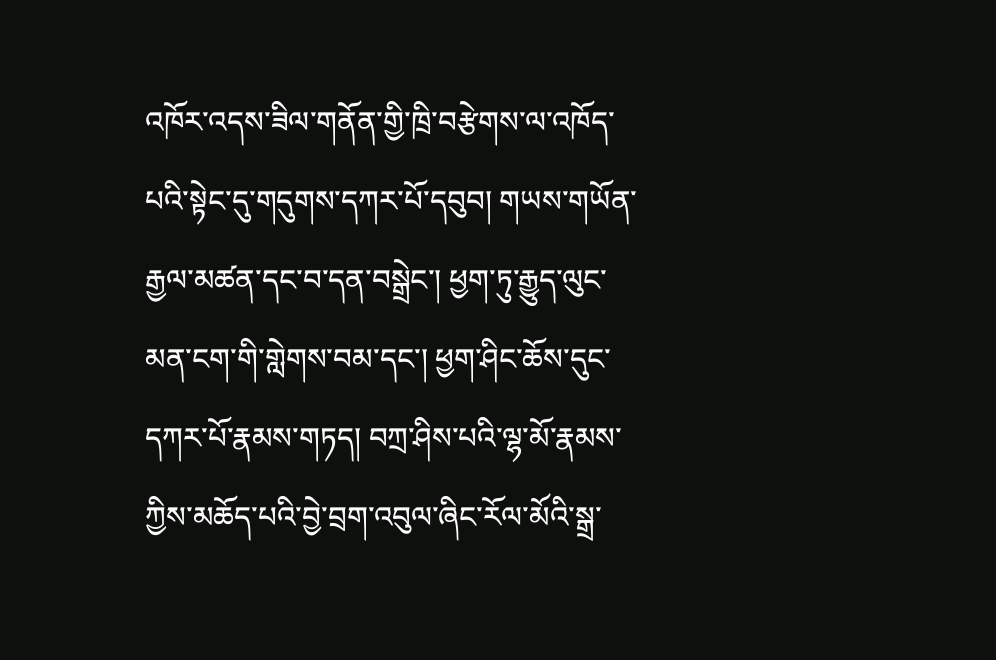འཁོར་འདས་ཟིལ་གནོན་གྱི་ཁྲི་བརྩེགས་ལ་འཁོད་པའི་སྟེང་དུ་གདུགས་དཀར་པོ་དབུབ། གཡས་གཡོན་རྒྱལ་མཚན་དང་བ་དན་བསྒྲེང་། ཕྱག་ཏུ་རྒྱུད་ལུང་མན་ངག་གི་གླེགས་བམ་དང་། ཕྱག་ཤིང་ཆོས་དུང་དཀར་པོ་རྣམས་གཏད། བཀྲ་ཤིས་པའི་ལྷ་མོ་རྣམས་ཀྱིས་མཆོད་པའི་བྱེ་བྲག་འབུལ་ཞིང་རོལ་མོའི་སྒྲ་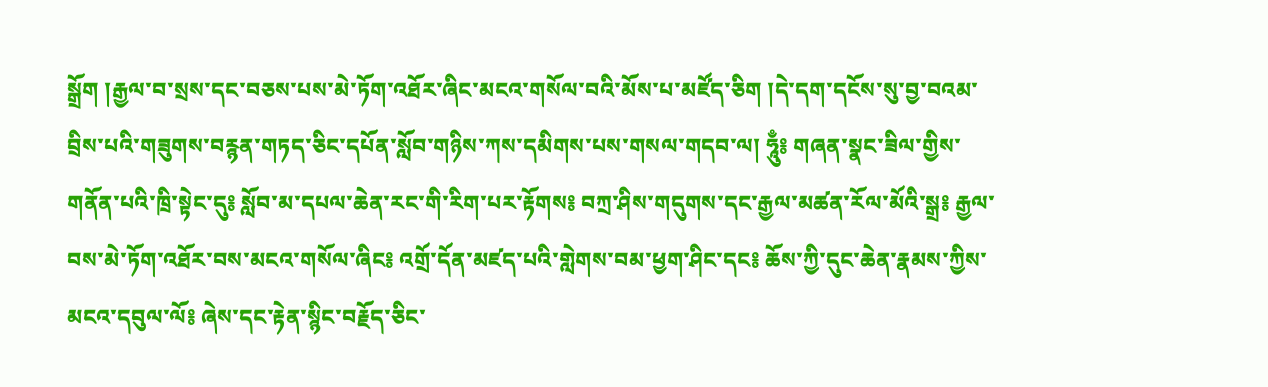སྒྲོག །རྒྱལ་བ་སྲས་དང་བཅས་པས་མེ་ཏོག་འཐོར་ཞིང་མངའ་གསོལ་བའི་མོས་པ་མཛོད་ཅིག །དེ་དག་དངོས་སུ་བྱ་བའམ་བྲིས་པའི་གཟུགས་བརྙན་གཏད་ཅིང་དཔོན་སློབ་གཉིས་ཀས་དམིགས་པས་གསལ་གདབ་ལ། ཧཱུྃ༔ གཞན་སྣང་ཟིལ་གྱིས་གནོན་པའི་ཁྲི་སྟེང་དུ༔ སློབ་མ་དཔལ་ཆེན་རང་གི་རིག་པར་རྟོགས༔ བཀྲ་ཤིས་གདུགས་དང་རྒྱལ་མཚན་རོལ་མོའི་སྒྲ༔ རྒྱལ་བས་མེ་ཏོག་འཐོར་བས་མངའ་གསོལ་ཞིང༔ འགྲོ་དོན་མཛད་པའི་གླེགས་བམ་ཕྱག་ཤིང་དང༔ ཆོས་ཀྱི་དུང་ཆེན་རྣམས་ཀྱིས་མངའ་དབུལ་ལོ༔ ཞེས་དང་རྟེན་སྙིང་བརྗོད་ཅིང་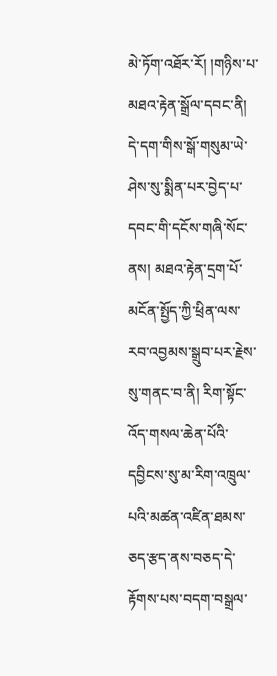མེ་ཏོག་འཐོར་རོ། །གཉིས་པ་མཐའ་རྟེན་སྒྲོལ་དབང་ནི། དེ་དག་གིས་སྒོ་གསུམ་ཡེ་ཤེས་སུ་སྨིན་པར་བྱེད་པ་དབང་གི་དངོས་གཞི་སོང་ནས། མཐའ་རྟེན་དྲག་པོ་མངོན་སྤྱོད་ཀྱི་ཕྲིན་ལས་རབ་འབྱམས་སྒྲུབ་པར་རྗེས་སུ་གནང་བ་ནི། རིག་སྟོང་འོད་གསལ་ཆེན་པོའི་དབྱིངས་སུ་མ་རིག་འཁྲུལ་པའི་མཚན་འཛིན་ཐམས་ཅད་རྩད་ནས་བཅད་དེ་རྟོགས་པས་བདག་བསྒྲལ་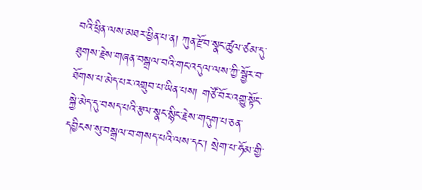བའི་ཕྲིན་ལས་མཐར་ཕྱིན་པ་ན། ཀུན་རྫོབ་སྣང་ཚུལ་ཙམ་དུ་ཐུགས་རྗེས་གཞན་བསྒྲལ་བའི་གང་འདུལ་ལས་ཀྱི་སྦྱོར་བ་ཐོགས་པ་མེད་པར་འགྲུབ་པ་ཡིན་པས། གཙོ་བོར་འགྱུ་སྟོང་སྐྱེ་མེད་དུ་བསད་པའི་རྩལ་སྣང་སྙིང་རྗེས་གདུག་པ་ཅན་དབྱིངས་སུ་བསྒྲལ་བ་གསད་པའི་ལས་དང་། སྲེག་པ་ཧོམ་གྱི་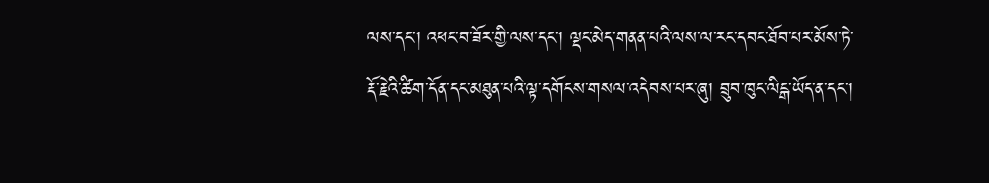ལས་དང་། འཕང་བ་ཟོར་གྱི་ལས་དང་། ལྡང་མེད་གནན་པའི་ལས་ལ་རང་དབང་ཐོབ་པར་མོས་ཏེ་རྡོ་རྗེའི་ཚིག་དོན་དང་མཐུན་པའི་ལྟ་དགོངས་གསལ་འདེབས་པར་ཞུ། བྲུབ་ཁུང་ལིངྒ་ཡོད་ན་དང་།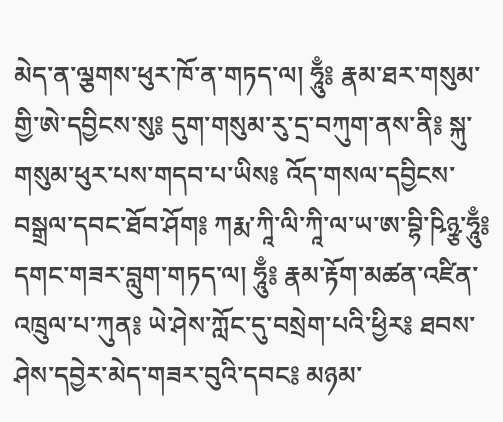མེད་ན་ལྕགས་ཕུར་ཁོ་ན་གཏད་ལ། ཧཱུྃ༔ རྣམ་ཐར་གསུམ་གྱི་ཨེ་དབྱིངས་སུ༔ དུག་གསུམ་རུ་དྲ་བཀུག་ནས་ནི༔ སྐུ་གསུམ་ཕུར་པས་གདབ་པ་ཡིས༔ འོད་གསལ་དབྱིངས་བསྒྲལ་དབང་ཐོབ་ཤོག༔ ཀརྨ་ཀཱི་ལི་ཀཱི་ལ་ཡ་ཨ་བྷི་ཥིཉྩ་ཧཱུྃ༔ དགང་གཟར་བླུག་གཏད་ལ། ཧཱུྃ༔ རྣམ་རྟོག་མཚན་འཛིན་འཁྲུལ་པ་ཀུན༔ ཡེ་ཤེས་ཀློང་དུ་བསྲེག་པའི་ཕྱིར༔ ཐབས་ཤེས་དབྱེར་མེད་གཟར་བུའི་དབང༔ མཉམ་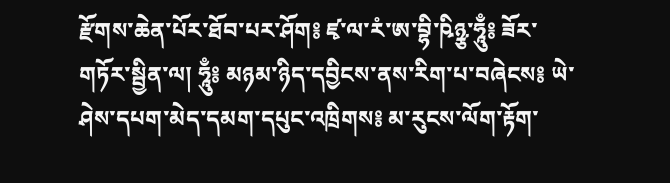རྫོགས་ཆེན་པོར་ཐོབ་པར་ཤོག༔ ཛྭ་ལ་རཾ་ཨ་བྷི་ཥིཉྩ་ཧཱུྃ༔ ཟོར་གཏོར་སྦྱིན་ལ། ཧཱུྃ༔ མཉམ་ཉིད་དབྱིངས་ནས་རིག་པ་བཞེངས༔ ཡེ་ཤེས་དཔག་མེད་དམག་དཔུང་འཁྲིགས༔ མ་རུངས་ལོག་རྟོག་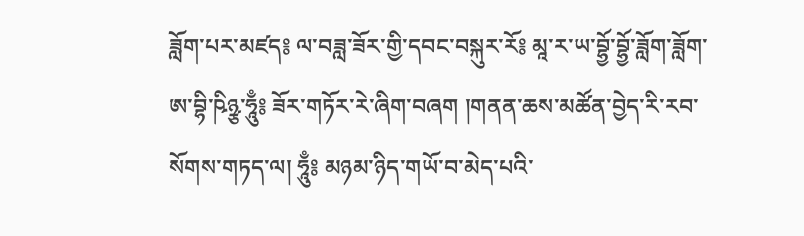ཟློག་པར་མཛད༔ ལ་བཟླ་ཟོར་གྱི་དབང་བསྐུར་རོ༔ མཱ་ར་ཡ་བྷྱོ་བྷྱོ་ཟློག་ཟློག་ཨ་བྷི་ཥིཉྩ་ཧཱུྃ༔ ཟོར་གཏོར་རེ་ཞིག་བཞག །གནན་ཆས་མཚོན་བྱེད་རི་རབ་སོགས་གཏད་ལ། ཧཱུྃ༔ མཉམ་ཉིད་གཡོ་བ་མེད་པའི་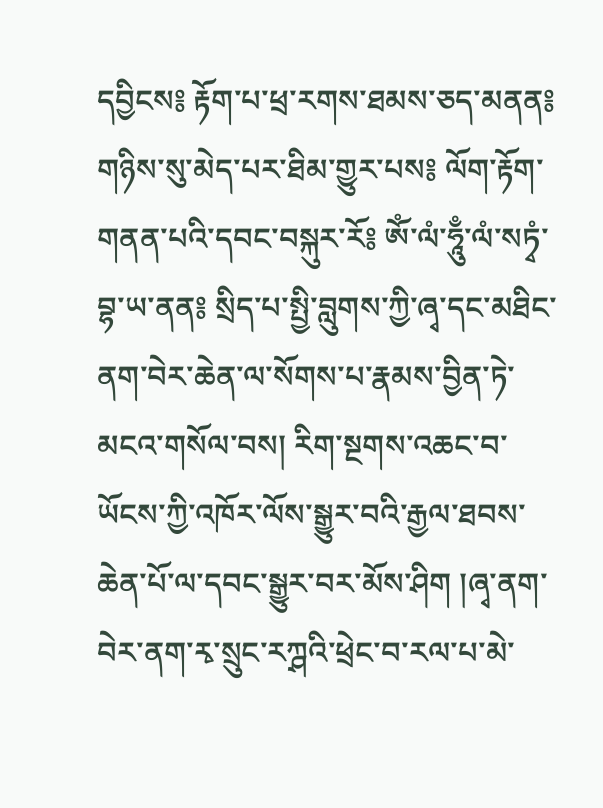དབྱིངས༔ རྟོག་པ་ཕྲ་རགས་ཐམས་ཅད་མནན༔ གཉིས་སུ་མེད་པར་ཐིམ་གྱུར་པས༔ ལོག་རྟོག་གནན་པའི་དབང་བསྐུར་རོ༔ ཨོཾ་ལཾ་ཧཱུྃ་ལཾ་སཏྭཾ་བྷ་ཡ་ནན༔ སྲིད་པ་སྤྱི་བླུགས་ཀྱི་ཞྭ་དང་མཐིང་ནག་བེར་ཆེན་ལ་སོགས་པ་རྣམས་བྱིན་ཏེ་མངའ་གསོལ་བས། རིག་སྔགས་འཆང་བ་ཡོངས་ཀྱི་འཁོར་ལོས་སྒྱུར་བའི་རྒྱལ་ཐབས་ཆེན་པོ་ལ་དབང་སྒྱུར་བར་མོས་ཤིག །ཞྭ་ནག་བེར་ནག་རྭ་སྲུང་རཀྴའི་ཕྲེང་བ་རལ་པ་མེ་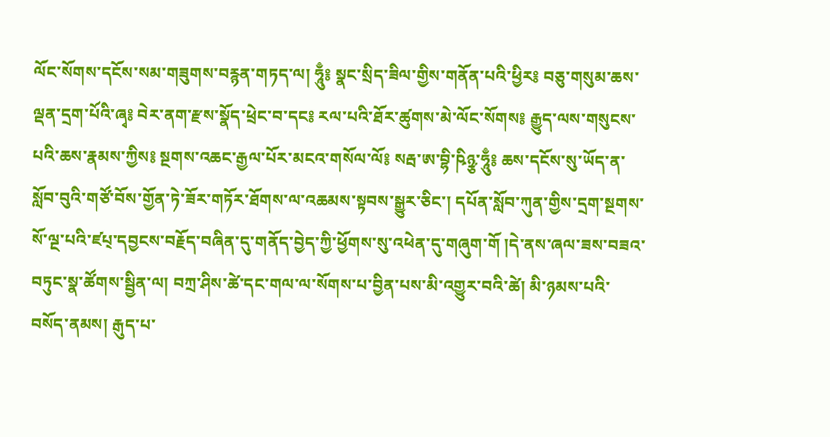ལོང་སོགས་དངོས་སམ་གཟུགས་བརྙན་གཏད་ལ། ཧཱུྃ༔ སྣང་སྲིད་ཟིལ་གྱིས་གནོན་པའི་ཕྱིར༔ བཅུ་གསུམ་ཆས་ལྡན་དྲག་པོའི་ཞྭ༔ བེར་ནག་རྫས་སྣོད་ཕྲེང་བ་དང༔ རལ་པའི་ཐོར་ཚུགས་མེ་ལོང་སོགས༔ རྒྱུད་ལས་གསུངས་པའི་ཆས་རྣམས་ཀྱིས༔ སྔགས་འཆང་རྒྱལ་པོར་མངའ་གསོལ་ལོ༔ སརྦ་ཨ་བྷི་ཥིཉྩ་ཧཱུྃ༔ ཆས་དངོས་སུ་ཡོད་ན་སློབ་བུའི་གཙོ་བོས་གྱོན་ཏེ་ཟོར་གཏོར་ཐོགས་ལ་འཆམས་སྟབས་སྒྱུར་ཅིང་། དཔོན་སློབ་ཀུན་གྱིས་དྲག་སྔགས་སོ་ལྔ་པའི་ཛཔ྄་དབྱངས་བརྗོད་བཞིན་དུ་གནོད་བྱེད་ཀྱི་ཕྱོགས་སུ་འཕེན་དུ་གཞུག་གོ །དེ་ནས་ཞལ་ཟས་བཟའ་བཏུང་སྣ་ཚོགས་སྦྱིན་ལ། བཀྲ་ཤིས་ཚེ་དང་གལ་ལ་སོགས་པ་བྱིན་པས་མི་འགྱུར་བའི་ཚེ། མི་ཉམས་པའི་བསོད་ནམས། རྒུད་པ་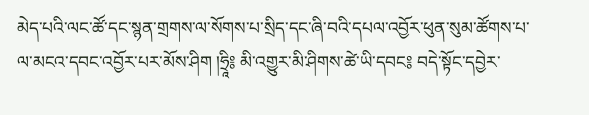མེད་པའི་ལང་ཚོ་དང་སྙན་གྲགས་ལ་སོགས་པ་སྲིད་དང་ཞི་བའི་དཔལ་འབྱོར་ཕུན་སུམ་ཚོགས་པ་ལ་མངའ་དབང་འབྱོར་པར་མོས་ཤིག །ཧྲཱི༔ མི་འགྱུར་མི་ཤིགས་ཚེ་ཡི་དབང༔ བདེ་སྟོང་དབྱེར་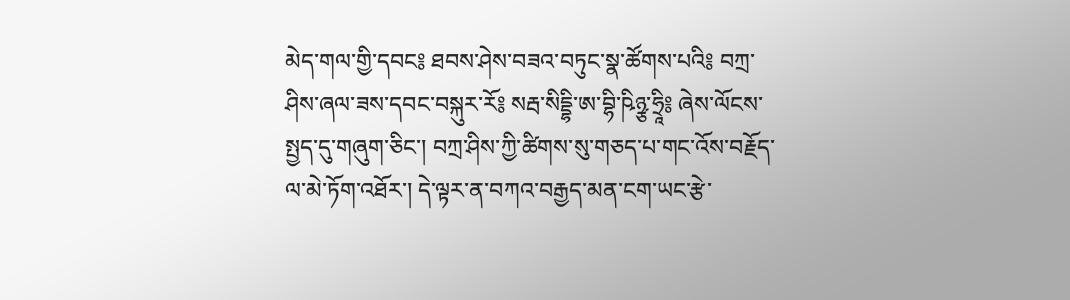མེད་གལ་གྱི་དབང༔ ཐབས་ཤེས་བཟའ་བཏུང་སྣ་ཚོགས་པའི༔ བཀྲ་ཤིས་ཞལ་ཟས་དབང་བསྐུར་རོ༔ སརྦ་སིདྡྷི་ཨ་བྷི་ཥིཉྩ་ཧྲཱི༔ ཞེས་ལོངས་སྤྱད་དུ་གཞུག་ཅིང་། བཀྲ་ཤིས་ཀྱི་ཚིགས་སུ་གཅད་པ་གང་འོས་བརྗོད་ལ་མེ་ཏོག་འཐོར་། དེ་ལྟར་ན་བཀའ་བརྒྱད་མན་ངག་ཡང་རྩེ་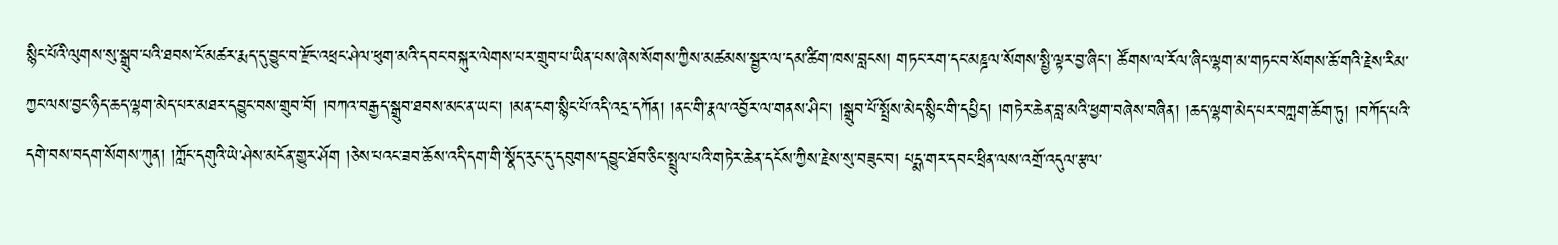སྙིང་པོའི་ལུགས་སུ་སྒྲུབ་པའི་ཐབས་ངོ་མཚར་རྨད་དུ་བྱུང་བ་རྫོང་འཕྲང་ཤེལ་ཕུག་མའི་དབང་བསྐུར་ལེགས་པར་གྲུབ་པ་ཡིན་པས་ཞེས་སོགས་ཀྱིས་མཚམས་སྦྱར་ལ་དམ་ཚིག་ཁས་བླངས། གཏང་རག་དང་མཎྜལ་སོགས་སྤྱི་ལྟར་བྱ་ཞིང་། ཚོགས་ལ་རོལ་ཞིང་ལྷག་མ་གཏང་བ་སོགས་ཆོ་གའི་རྗེས་རིམ་ཀྱང་ལས་བྱང་ཉིད་ཆད་ལྷག་མེད་པར་མཐར་དབྱུང་བས་གྲུབ་བོ། །བཀའ་བརྒྱད་སྒྲུབ་ཐབས་མང་ན་ཡང་། །མན་ངག་སྙིང་པོ་འདི་འདྲ་དཀོན། །ནང་གི་རྣལ་འབྱོར་ལ་གནས་ཤིང་། །སྒྲུབ་པོ་སྤྲོས་མེད་སྙིང་གི་དཔྱིད། །གཏེར་ཆེན་བླ་མའི་ཕྱག་བཞེས་བཞིན། །ཆད་ལྷག་མེད་པར་བཀླག་ཆོག་ཏུ། །བཀོད་པའི་དགེ་བས་བདག་སོགས་ཀུན། །ཀློང་དགུའི་ཡེ་ཤེས་མངོན་གྱུར་ཤོག །ཅེས་པའང་ཟབ་ཆོས་འདི་དག་གི་སྣོད་རུང་དུ་དབུགས་དབྱུང་ཐོབ་ཅིང་སྤྲུལ་པའི་གཏེར་ཆེན་དངོས་ཀྱིས་རྗེས་སུ་བཟུང་བ། པདྨ་གར་དབང་ཕྲིན་ལས་འགྲོ་འདུལ་རྩལ་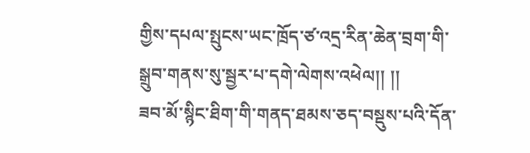གྱིས་དཔལ་སྤུངས་ཡང་ཁྲོད་ཙ་འདྲ་རིན་ཆེན་བྲག་གི་སྒྲུབ་གནས་སུ་སྦྱར་པ་དགེ་ལེགས་འཕེལ།། །།
ཟབ་མོ་སྙིང་ཐིག་གི་གནད་ཐམས་ཅད་བསྡུས་པའི་དོན་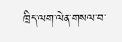ཁྲིད་ལག་ལེན་གསལ་བ་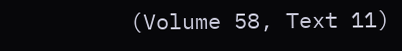(Volume 58, Text 11)